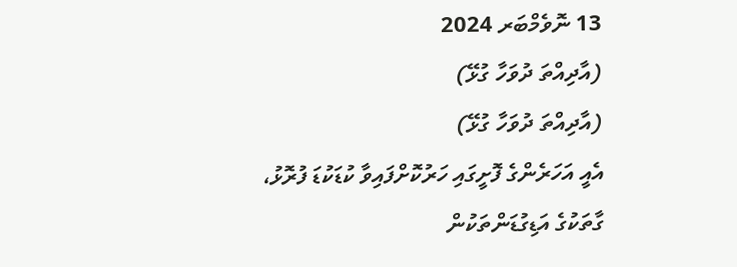13 ނޮވެމްބަރ 2024
(އާދިއްތަ ދުވަހާ ގުޅޭ)
(އާދިއްތަ ދުވަހާ ގުޅޭ)
އެއީ އަހަރެންގެ ފޮށީގައި ހަރުކޮށްފައިވާ ކުޑަކުޑަ ފުރޮޅު، ގާތަކުގެ އަޑިގުޑަންތަކުން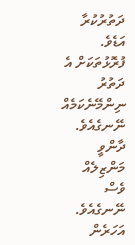ދަތުރުކުރާ އަޑެވެ. ފުރޮޅުތަކަށް އެ ދަތުރު ނިންމޭނެކަމެއް ނޭނގެއެވެ. ދާންވީ މަންޒިލެއް ވެސް ނޭނގެއެވެ. އަހަރެން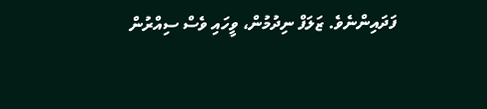ފަދައިންނެވެ. ޒަލަފް ނިދުމުން، ވީހައި ވެސް ސިއްރުން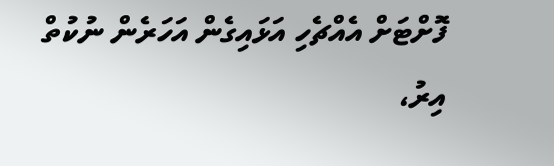ފޮށްޓަށް އެއްޗެހި އަޅައިގެން އަހަރެން ނުކުތް އިރު،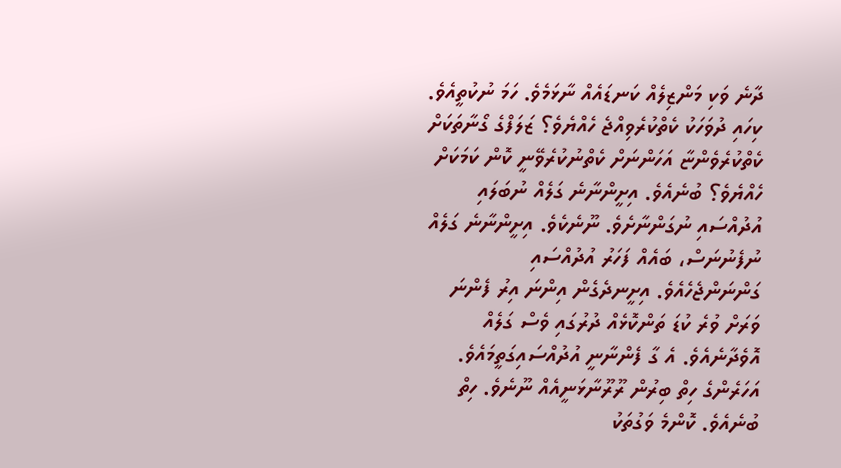ދާނެ ވަކި މަންޒިލެއް ކަނޑައެއް ނާޅަމެވެ. ހަމަ ނުކުތީއެވެ. ކިހައި ދުވަހަކު ކެތްކުރެވިއްޖެ ހެއްޔެވެ؟ ޒަލަފްގެ ގޯނާތަކަށް ކެތްކުރެވެންޏާ އަހަންނަށް ކެތްނުކުރެވޭނީ ކޮން ކަމަކަށް ހެއްޔެވެ؟ ބުނެއެވެ. އިށީންނާނެ ގަލެއް ނުބަލައި އުދުއްސައި ނުގަންނާށެވެ. ނޫނެކެވެ. އިށީންނާނެ ގަލެއް ނުފެނުނަސް، ބައެއް ފަހަރު އުދުއްސައި ގަންނަންޖެހެއެވެ. އިށީނދެގެން އިންނަ އިރު ފެންނަ ވަރަށް ވުރެ ކުޑަ ތަންކޮޅެއް ދުރުގައި ވެސް ގަލެއް އޮވެދާނެއެވެ. އެ ގާ ފެންނާނީ އުދުއްސައިގަތީމައެވެ. އަހަރެންގެ ހިތް ބިރުން ރޫރޫނާޅަނީއެއް ނޫނެވެ. ހިތް ބުނެއެވެ. ކޮންމެ ވަގުތަކު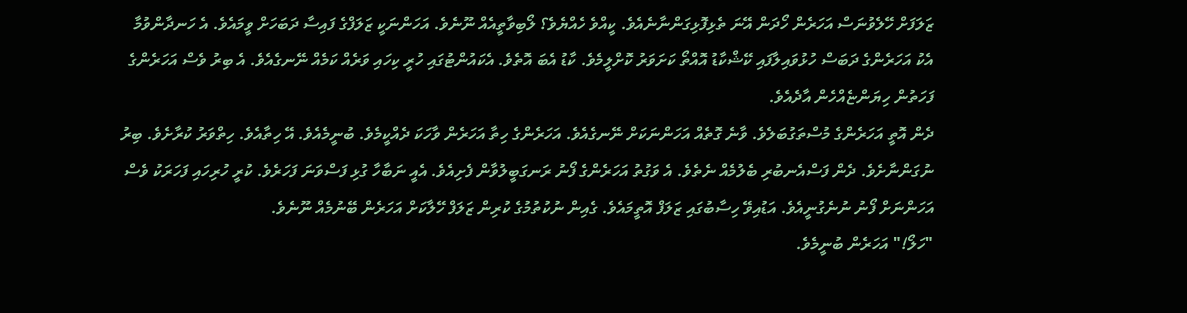ޒަލަފަށް ހޭލެވުނަސް އަހަރެން ހޯދަން އޭނަ ތެޅިފޮޅިގަންނާނެއެވެ. ކީއްވެ ހެއްޔެވެ؟ ލޯބިވާތީއެއް ނޫނެވެ. އަހަންނަކީ ޒަލަފްގެ ފައިސާ ދަބަހަށް ވީމައެވެ. އެ ހަނދާންވުމާ އެކު އަހަރެންގެ ދަބަސް ހުޅުވައިލާފައި ކޭޝްކާޑު އޮއްތޯ ކަށަވަރު ކޮށްލީމެވެ. ކާޑު އެބަ އޮތެވެ. އެކައުންޓުގައި ހުރީ ކިހައި ވަރެއް ކަމެއް ނޭނގެއެވެ. އެ ބިރު ވެސް އަހަރެންގެ ފަހަތުން ހިޔަންޏެއްހެން އާދެއެވެ.
ދެން އޮތީ އަހަރެންގެ މުސްތަގުބަލެވެ. ވާނެ ގޮތެއް އަހަންނަކަށް ނޭނގެއެވެ. އަހަރެންގެ ހިތާ އަހަރެން ވާހަކަ ދެއްކީމެވެ. ބުނީމެއެވެ. އޭ ހިތާއެވެ. ހިތްވަރު ކުރާށެވެ. ބިރު ނުގަންނާށެވެ. ދެން ފަސްއެނބުރި ބެލުމެއް ނެތެވެ. އެ ވަގުތު އަހަރެންގެ ފޯނު ރަނގަބީލުވާން ފެށިއެވެ. އެއީ ނަބާހާ ގުޅި ފަސްވަނަ ފަހަރެވެ. ކުރީ ހުރިހައި ފަހަރަކު ވެސް އަހަންނަށް ފޯނު ނުނެގުނީއެވެ. އަޑުއިވޭ ހިސާބުގައި ޒަލަފް އޮތީމައެވެ. ގެއިން ނުކުތުމުގެ ކުރިން ޒަލަފް ހޭލާކަށް އަހަރެން ބޭނުމެއް ނޫނެވެ.
"ހަލޯ!" އަހަރެން ބުނީމެވެ.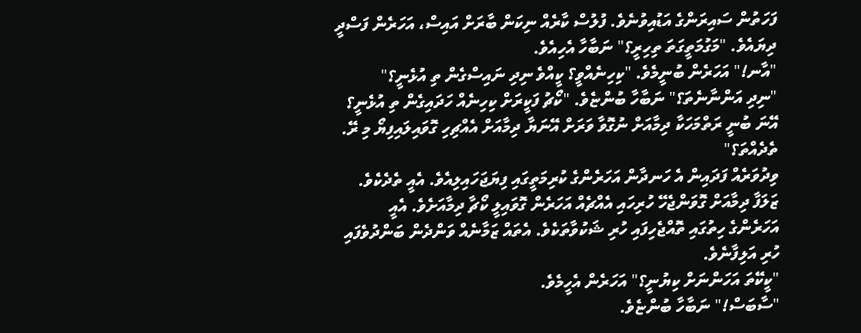ފަހަތުން ސައިރަންގެ އަޑުއިވުނެވެ. ފުލުސް ކާރެއް ނިކަން ބާރަށް އައިސް، އަހަރެން ފަސްދީ ދިޔައެވެ. "މަގުމަތީގަތަ ތިހިރީ؟" ނަބާހާ އެހިއެވެ.
"އާނ!" އަހަރެން ބުނީމެވެ. "ކިހިނެއްވީ؟ ކީއްވެ ނިދި ނައިސްގެން ތި އުޅެނީ؟"
"ނިދި އަންނާނެތަ؟" ނަބާހާ ބުންޏެވެ. "ކޯޗު ފަކީރަށް ކިހިނެއް ހަދައިގެން ތި އުޅެނީ؟ އޭނަ ބުނީ ރަތްމަހަކާ ދިމާއަށް ނުގޮވާ ވަރަށް އޭނަޔާ ދިމާއަށް އެއްޗިހި ގޮވައިލައިފިޔޯ މި ރޭ. ތެދެއްތަ؟"
ވިދުވަރެއް ފަދައިން އެ ހަނދާން އަހަރެންގެ ކުރިމަތީގައި ފިޔަޖަހައިލިއެވެ. އެއީ ތެދެކެވެ. ޒަލަފާ ދިމާއަށް ގޮވަންޖެހޭ ހުރިހައި އެއްޗެއް އަހަރެން ގޮވައިލީ ކޯޗާ ދިމާއަށެވެ. އެއީ އަހަރެންގެ ހިތުގައި ތޮއްޖެހިފައި ހުރި ޝަކުވާތަކެވެ. އެތައް ޒަމާނެއް ވަންދެން ބަންދުވެފައި ހުރި އަލިފާނެވެ.
"ކީކޭތަ އަހަންނަށް ކިޔުނީ؟" އަހަރެން އެހީމެވެ.
"ސާބަސް!" ނަބާހާ ބުންޏެވެ.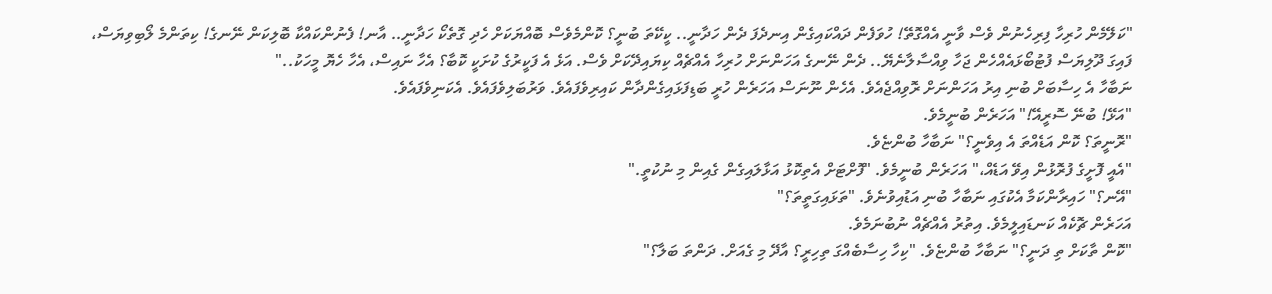"ކަލޭމެން ހުރިހާ ފިރިހެނުން ވެސް ވާނީ އެއްގޮތޭ! ހުވަފެން ދައްކައިގެން އިނދެފަ ދެން ހަދާނީ.. ކީކޭތަ ބުނީ؟ ކޮންމެވެސް ބޮއްޔަކަށް ހެދި ގޮތެކޯ ހަދާނީ.. އާނ! ފެނުންކައްކާ ބޮލިކަން ނޭނގެ! ކިތަންމެ ލޯބިވިޔަސް، ފައިގަ ދޫލިޔަސް ފުޓުބޯޅައެއްހެން ޖަހާ ވިއްސާލާނެޔޭ.. ދެން ނޭނގެ އަހަންނަށް ހުރިހާ އެއްޗެއް ކިޔައިދޭކަށް ވެސް. އަޅެ އެ ފަކީރުގެ ކުށަކީ ކޮބާ؟ އެހާ ނައިސް، އެހާ ހެޔޮ މީހަކު.."
ނަބާހާ އެ ހިސާބަށް ބުނި އިރު އަހަންނަށް ރޮވިއްޖެއެވެ. އެހެން ނޫނަސް އަހަރެން ހުރީ ބަޑިފަޅައިގެންދާން ކައިރިވެފައެވެ. ވަރުބަލިވެފައެވެ. އެކަނިވެފައެވެ.
"އަޅޭ! ބުނޭ ސޮރީއޭ!" އަހަރެން ބުނީމެވެ.
"ރޮނީތަ؟ ކޮން އަޑެއްތަ އެ އިވެނީ؟" ނަބާހާ ބުންޏެވެ.
"އެއީ ފޮށީގެ ފުރޮޅުން އިވޭ އަޑެއް،" އަހަރެން ބުނީމެވެ. "ފޮށްޓަށް އެތިކޮޅު އަޅާލައިގެން ގެއިން މި ނުކުތީ."
"އޭނ؟" ހައިރާންކަމާ އެކުގައި ނަބާހާ ބުނި އަޑުއިވުނެވެ. "ތަޅައިގަތީތަ؟"
އަހަރެން ޗޮކެއް ކަނޑައިލީމެވެ. އިތުރު އެއްޗެއް ނުބުނަމެވެ.
"ކޮން ތާކަށް ތި ދަނީ؟" ނަބާހާ ބުންޏެވެ. "ކިހާ ހިސާބެއްގަ ތިހިރީ؟ އާދޭ މި ގެއަށް. ދަންތަ ބަލާ؟"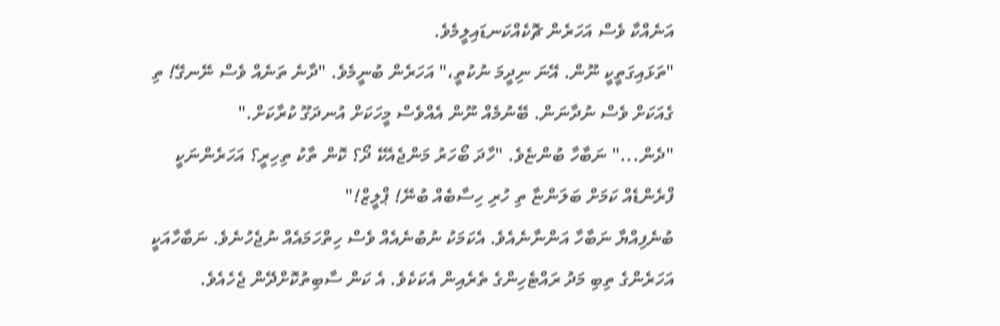އަނެއްކާ ވެސް އަހަރެން ޗޮކެއްކަނޑައިލީމެވެ.
"ތަޅައިގަތީކީ ނޫން. އޭނަ ނިދީމަ ނުކުތީ،" އަހަރެން ބުނީމެވެ. "ދާނެ ތަނެއް ވެސް ނޭނގޭ! ތި ގެއަކަށް ވެސް ނުދާނަން. ބޭނުމެއް ނޫން އެއްވެސް މީހަކަށް އުނދަގޫ ކުރާކަށް."
"ދެން..." ނަބާހާ ބުންޏެވެ. "ހާދަ ބޯހަރު މަންޖެއެކޭ ދޯ؟ ކޮން ތާކު ތިހިރީ؟ އަހަރެންނަކީ ފްރެންޑެއް ކަމަށް ބަލަންޏާ ތި ހުރި ހިސާބެއް ބުނޭ! ޕްލީޒް!"
ބުނެފިއްޔާ ނަބާހާ އަންނާނެއެވެ. އެކަމަކު ނުބުނެއެއް ވެސް ހިތްހަމައެއް ނުޖެހުނެވެ. ނަބާހާއަކީ އަހަރެންގެ ތިބި މަދު ރައްޓެހިންގެ ތެރެއިން އެކަކެވެ. އެ ކަން ސާބިތުކޮށްދޭން ޖެހެއެވެ.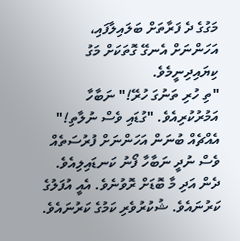މަގުގެ ދެ ފަރާތަށް ބަލައިލާފައި، އަހަންނަށް އެނގޭ ގޮތަކަށް މަގު ކިޔައިދިނީމެވެ.
"ތި ހުރި ތަނުގަ ހުރޭ!" ނަބާހާ އަމުރުކުރިއެވެ. "ގުޑައި ވެސް ނުލާތި!"
އެއްޗެއް ބުނަން އަހަންނަށް ފުރުސަތެއް ވެސް ނުދީ ނަބާހާ ފޯނު ކަނޑައިލިއެވެ. ދެން އަދި މާ ބޮޑަށް ރޮވުނެވެ. އެއީ އުފަލުގެ ކަރުނައެވެ. ޝުކުރުވެރި ކަމުގެ ކަރުނައެވެ.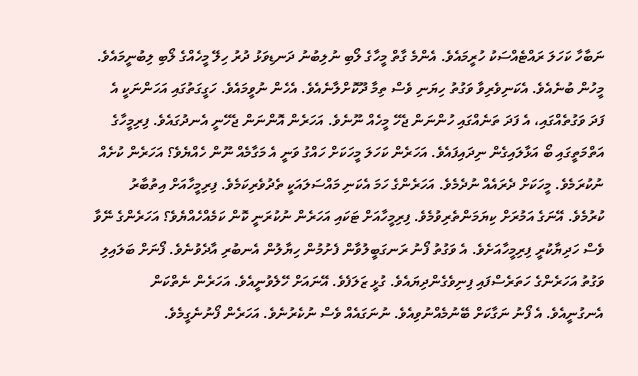ނަބާހާ ކަހަލަ ރައްޓެއްސަކު ހުރީމައެވެ. އެންމެ ގާތް މީހާގެ ލޯބި ނުލިބުނު ދަނޑިވަޅު ދުރު ހިލޭ މީހެއްގެ ލޯބި ލިބުނީމައެވެ.
މީހުން ބުނެއެވެ. އެކަނިވެރިވާ ވަގުތު ހިޔަނި ވެސް ތިމާ ދޫކޮށްލާނެއެވެ. އެހެން ނުވީމައެވެ. ހަގީގަތުގައި އަހަންނަކީ އެ ފަދަ ވަގުތެއްގައި، އެ ފަދަ ތަނެއްގައި ހުންނަން ޖެހޭ މީހެއް ނޫނެވެ. އަހަރެން އޮންނަން ޖެހޭނީ އެނދުގައެވެ. ފިރިމީހާގެ އަތްމަތީގައި ބޯ އަޅާލައިގެން ނިދައިފައެވެ. އަހަރެން ކަހަލަ މީހަކަށް ހައްގު ވަނީ އެ މަގާމެއް ނޫން ހެއްޔެވެ؟ އަހަރެން ކުށެއް ނުކުރަމެވެ. މީހަކަށް ދެރައެއް ނުދެމެވެ. އަހަރެންގެ ހަމަ އެކަނި މައްސަލައަކީ ތެދުވެރިކަމެވެ. ފިރިމީހާއަށް އިތުބާރު ކުރުމެވެ. އޭނަގެ އަމުރަށް ކިޔަމަންތެރިވުމެވެ. ފިރިމީހާއަށް ޓަކައި އަހަރެން ނުކުރަނީ ކޮން ކަމެއްހެއްޔެވެ؟ އަހަރެންގެ ނޭވާ ވެސް ހަދިޔާކުރީ ފިރިމީހާއަށެވެ. އެ ވަގުތު ފޯނު ރަނގަބީލުވާން ފެށުމުން ހިޔާލުން އެނބުރި އާދެވުނެވެ. ފޯނަށް ބަލައިލި ވަގުތު އަހަރެންގެ ހަތަރެސްފައި ފިނިވެގެންދިޔައެވެ. ގުޅީ ޒަލަފެވެ. އޭނައަށް ހޭލެވުނީއެވެ. އަހަރެން ނެތްކަން އެނގުނީއެވެ. އެ ފޯނު ނަގާކަށް ބޭނުމެއްނުވިއެވެ. ނުނަގައެއް ވެސް ނުކެރުނެވެ. އަހަރެން ފޯނުނެގީމެވެ.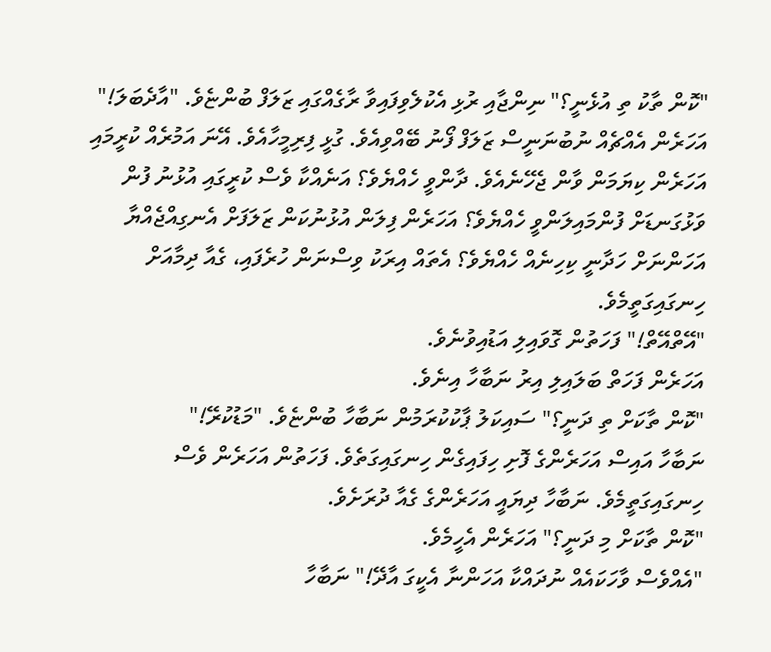"ކޮން ތާކު ތި އުޅެނީ؟" ނިންޖާއި ރުޅި އެކުލެވިފައިވާ ރާގެއްގައި ޒަލަފް ބުންޏެވެ. "އާދެބަލަ!"
އަހަރެން އެއްޗެއް ނުބުނަނީސް ޒަލަފް ފޯނު ބޭއްވިއެވެ. ގުޅީ ފިރިމީހާއެވެ. އޭނަ އަމުރެއް ކުރީމައި އަހަރެން ކިޔަމަން ވާން ޖެހޭނެއެވެ. ދާންވީ ހެއްޔެވެ؟ އަނެއްކާ ވެސް ކުރީގައި އުޅުނު ފުން ވަޅުގަނޑަށް ފުންމައިލަންވީ ހެއްޔެވެ؟ އަހަރެން ފިލަން އުޅުނުކަން ޒަލަފަށް އެނގިއްޖެއްޔާ އަހަންނަށް ހަދާނީ ކިހިނެއް ހެއްޔެވެ؟ އެތައް އިރަކު ވިސްނަން ހުރެފައި، ގެއާ ދިމާއަށް ހިނގައިގަތީމެވެ.
"އޭތްއޭތް!" ފަހަތުން ގޮވައިލި އަޑުއިވުނެވެ.
އަހަރެން ފަހަތް ބަލައިލި އިރު ނަބާހާ އިނެވެ.
"ކޮން ތާކަށް ތި ދަނީ؟" ސައިކަލު ޕާކުކުރަމުން ނަބާހާ ބުންޏެވެ. "މަޑުކުރޭ!"
ނަބާހާ އައިސް އަހަރެންގެ ފޮށި ހިފައިގެން ހިނގައިގަތެވެ. ފަހަތުން އަހަރެން ވެސް ހިނގައިގަތީމެވެ. ނަބާހާ ދިޔައީ އަހަރެންގެ ގެއާ ދުރަށެވެ.
"ކޮން ތާކަށް މި ދަނީ؟" އަހަރެން އެހީމެވެ.
"އެއްވެސް ވާހަކައެއް ނުދައްކާ އަހަންނާ އެކީގަ އާދޭ!" ނަބާހާ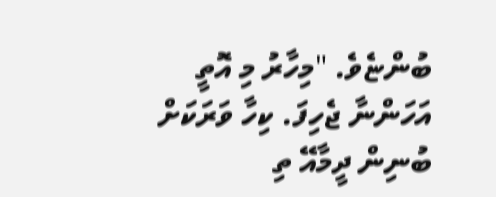ބުންޏެވެ. "މިހާރު މި އޮތީ އަހަންނާ ޖެހިފަ. ކިހާ ވަރަކަށް ބުނިން ދީމާއޭ ތި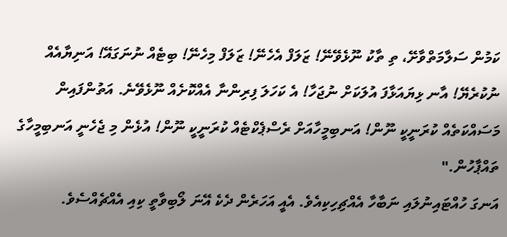ކަމުން ސަލާމަތްވާށޭ، ތި ތާކު ނޫޅެވޭނޭ! ޒަލަފް އެހެނޭ! ޒަލަފް މިހެނޭ! ބިޓެއް ނުނަގައޭ! އަނިޔާއެއް ނުކުރެޔޭ! އާނ ޅިޔައަޅާފަ އުލަކަށް ނުޖަހާ! އެ ކަހަލަ ފިރިންނާ އެއްކޮށެއް ނޫޅެވޭނެ. އަތުންފައިން މަސައްކަތެއް ކުރަނީކީ ނޫން! އަނބިމީހާއަށް ރެސްޕެކްޓެއް ކުރަނީކީ ނޫން! އުޅެން މި ޖެހެނީ އަނބިމީހާގެ ތައްޕާހުން."
އަނގަ ހުއްޓައިނުލައި ނަބާހާ އެއްޗިހިކިއެވެ. އެއީ އަހަރެން ދެކެ އޭނަ ލޯބިވާތީ ކިއި އެއްޗެއްސެވެ.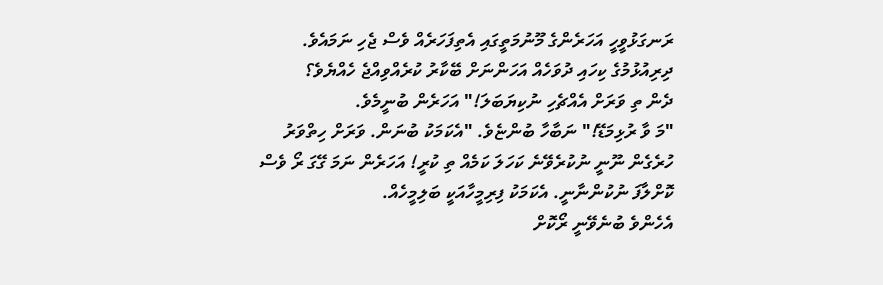ރަނގަޅުވީހީ އަހަރެންގެ މޫނުމަތީގައި އެތިފަހަރެއް ވެސް ޖެހި ނަމައެވެ. ދިރިއުޅުމުގެ ކިހައި ދުވަހެއް އަހަންނަށް ބޭކާރު ކުރެއްވިއްޖެ ހެއްޔެވެ؟
ދެން ތި ވަރަށް އެއްޗެހި ނުކިޔަބަލަ!" އަހަރެން ބުނީމެވެ.
"މަ ވާ ރުޅިމަޑޭ!" ނަބާހާ ބުންޏެވެ. "އެކަމަކު ބުނަން. ވަރަށް ހިތްވަރު ހުރެގެން ނޫނީ ނުކުރެވޭނެ ކަހަލަ ކަމެއް ތި ކުރީ! އަހަރެން ނަމަ ގޭގަ ރޯ ވެސް ކޮށްލާފަ ނުކުންނާނީ. އެކަމަކު ފިރިމީހާއަކީ ބަލިމީހެއް.
އެހެންވެ ބުނެވޭނީ ރޯކޮށް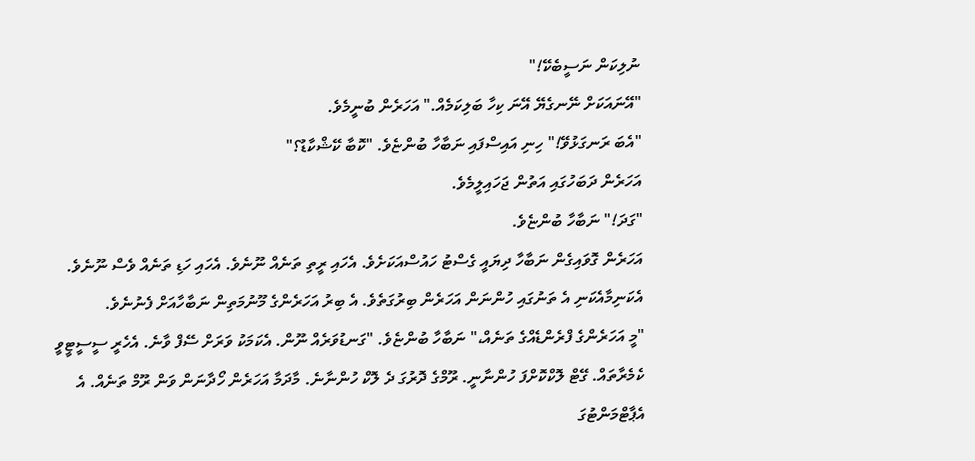ނުލިކަން ނަސީބެކޭ!"
"އޭނައަކަށް ނޭނގެޔޭ އޭނަ ކިހާ ބަލިކަމެއް." އަހަރެން ބުނީމެވެ.
"އެބަ ރަނގަޅުވޭ!" ހިނި އައިސްފައި ނަބާހާ ބުންޏެވެ. "ކޮބާ ކޭޝްކާޑު؟"
އަހަރެން ދަބަހުގައި އަތުން ޖަހައިލީމެވެ.
"ގަދަ!" ނަބާހާ ބުންޏެވެ.
އަހަރެން ގޮވައިގެން ނަބާހާ ދިޔައީ ގެސްޓު ހައުސްއަކަށެވެ. އެހައި ރީތި ތަނެއް ނޫނެވެ. އެހައި ހަޑި ތަނެއް ވެސް ނޫނެވެ. އެކަނިމާއެކަނި އެ ތަނުގައި ހުންނަން އަހަރެން ބިރުގަތެވެ. އެ ބިރު އަހަރެންގެ މޫނުމަތިން ނަބާހާއަށް ފެނުނެވެ.
"މީ އަހަރެންގެ ފްރެންޑެއްގެ ތަނެއް،" ނަބާހާ ބުންޏެވެ. "ގަނޑުވަރެއް ނޫން. އެކަމަކު ވަރަށް ސޭފް ވާނެ. އެހެރީ ސީސީޓީވީ ކެމެރާތައް. ގޭޓް ލޮކްކޮށްފަ ހުންނާނީ. ރޫމްގެ ދޮރުގަ ދެ ލޮކް ހުންނާނެ. މާދަމާ އަހަރެން ހޯދާނަން ވަން ރޫމް ތަނެއް. އެ އެޕާޓްމަންޓުގަ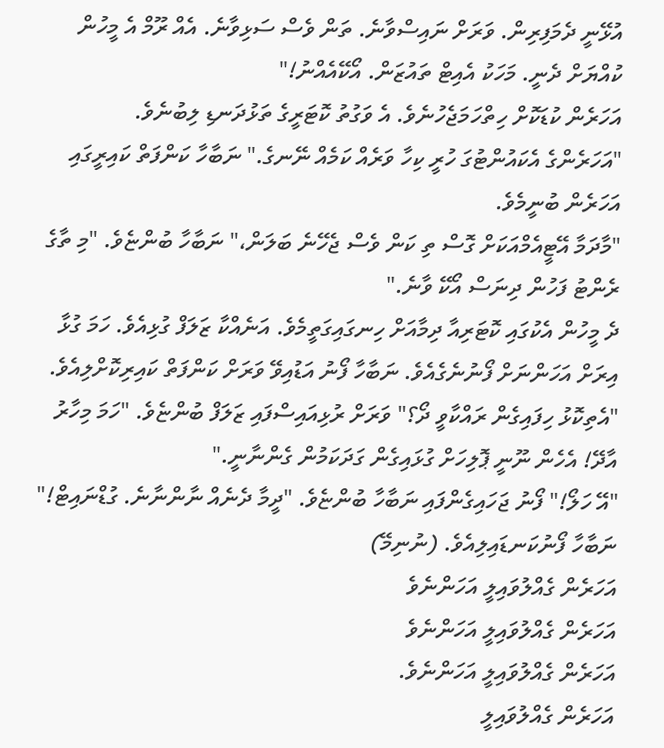އުޅޭނީ ދެމަފިރިން. ވަރަށް ނައިސްވާނެ. ތަން ވެސް ސަޅިވާނެ. އެއް ރޫމް އެ މީހުން ކުއްޔަށް ދެނީ. މަހަކު އެއިޓް ތައުޒަން. އޯކޭއެއްނު!"
އަހަރެން ކުޑަކޮށް ހިތްހަމަޖެހުނެވެ. އެ ވަގުތު ކޮޓަރީގެ ތަޅުދަނޑި ލިބުނެވެ.
"އަހަރެންގެ އެކައުންޓުގަ ހުރީ ކިހާ ވަރެއް ކަމެއް ނޭނގެ." ނަބާހާ ކަންފަތް ކައިރީގައި އަހަރެން ބުނީމެވެ.
"މާދަމާ އޭޓީއެމްއަކަށް ގޮސް ތި ކަން ވެސް ޖެހޭނެ ބަލަން،" ނަބާހާ ބުންޏެވެ. "މި ތާގެ ރެންޓު ފަހުން ދިނަސް އޯކޭ ވާނެ."
ދެ މީހުން އެކުގައި ކޮޓަރިއާ ދިމާއަށް ހިނގައިގަތީމެވެ. އަނެއްކާ ޒަލަފް ގުޅިއެވެ. ހަމަ ގުޅާ އިރަށް އަހަންނަށް ފޯނުނެގެއެވެ. ނަބާހާ ފޯނު އަޑުއިވޭ ވަރަށް ކަންފަތް ކައިރިކޮށްލިއެވެ.
"އެތިކޮޅު ހިފައިގެން ރައްކާވީ ދޯ؟" ވަރަށް ރުޅިއައިސްފައި ޒަލަފް ބުންޏެވެ. "ހަމަ މިހާރު އާދޭ! އެހެން ނޫނީ ޕޮލިހަށް ގުޅައިގެން ގަދަކަމުން ގެންނާނީ."
"އޭ ހަލޯ!" ފޯނު ޖަހައިގެންފައި ނަބާހާ ބުންޏެވެ. "ދީމާ ދެނެއް ނާންނާނެ. ގުޑްނައިޓް!"
ނަބާހާ ފޯނުކަނޑައިލިއެވެ. (ނުނިމޭ)
އަހަރެން ގެއްލުވައިލީ އަހަންނެވެ
އަހަރެން ގެއްލުވައިލީ އަހަންނެވެ
އަހަރެން ގެއްލުވައިލީ އަހަންނެވެ.
އަހަރެން ގެއްލުވައިލީ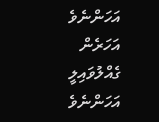އަހަންނެވެ
އަހަރެން ގެއްލުވައިލީ އަހަންނެވެ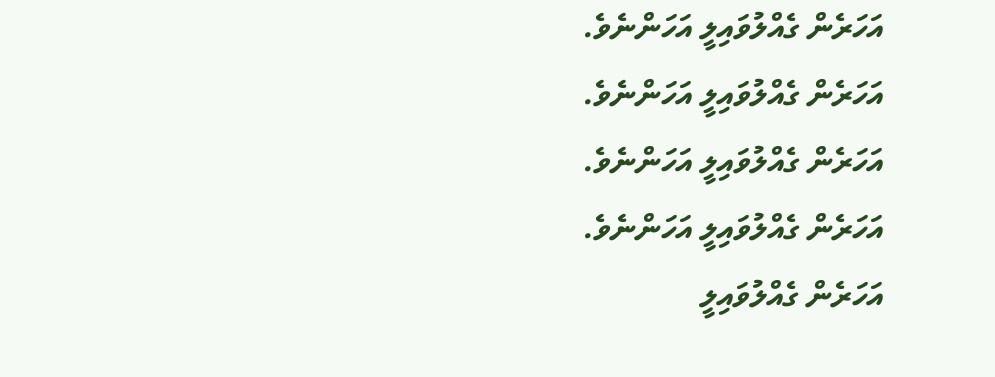އަހަރެން ގެއްލުވައިލީ އަހަންނެވެ.
އަހަރެން ގެއްލުވައިލީ އަހަންނެވެ.
އަހަރެން ގެއްލުވައިލީ އަހަންނެވެ.
އަހަރެން ގެއްލުވައިލީ އަހަންނެވެ.
އަހަރެން ގެއްލުވައިލީ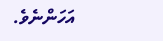އަހަންނެވެ.